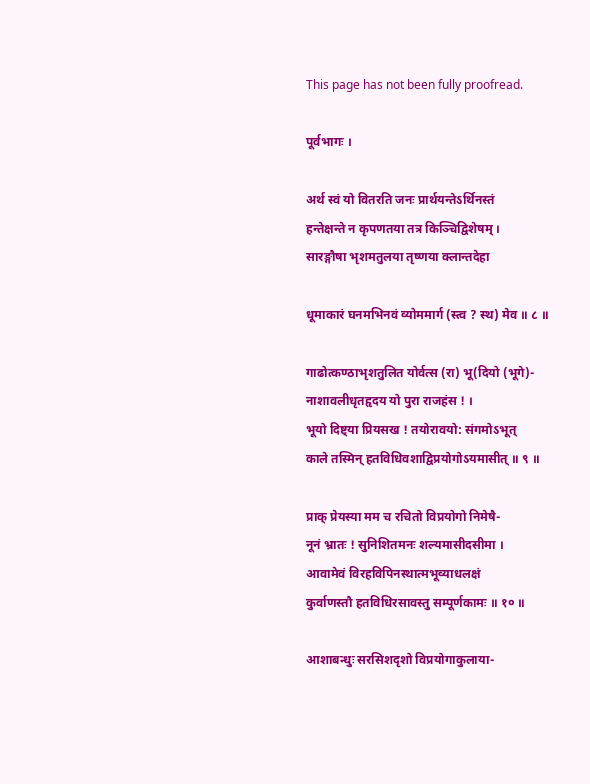This page has not been fully proofread.

पूर्वभागः ।

अर्थ स्वं यो वितरति जनः प्रार्थयन्तेऽर्थिनस्तं
हन्तेक्षन्ते न कृपणतया तत्र किञ्चिद्विशेषम् ।
सारङ्गौषा भृशमतुलया तृष्णया क्लान्तदेहा

धूमाकारं घनमभिनवं व्योममार्ग (स्त्व ? स्थ) मेव ॥ ८ ॥

गाढोत्कण्ठाभृशतुलित योर्वत्स (रा) भू(दियो (भूगे)-
नाशावलीधृतहृदय यो पुरा राजहंस ! ।
भूयो दिष्ट्या प्रियसख ! तयोरावयो: संगमोऽभूत्
काले तस्मिन् हतविधिवशाद्विप्रयोगोऽयमासीत् ॥ ९ ॥

प्राक् प्रेयस्या मम च रचितो विप्रयोगो निमेषै-
नूनं भ्रातः ! सुनिशितमनः शल्यमासीदसीमा ।
आवामेवं विरहविपिनस्थात्मभूव्याधलक्षं
कुर्वाणस्तौ हतविधिरसावस्तु सम्पूर्णकामः ॥ १० ॥

आशाबन्धुः सरसिशदृशो विप्रयोगाकुलाया-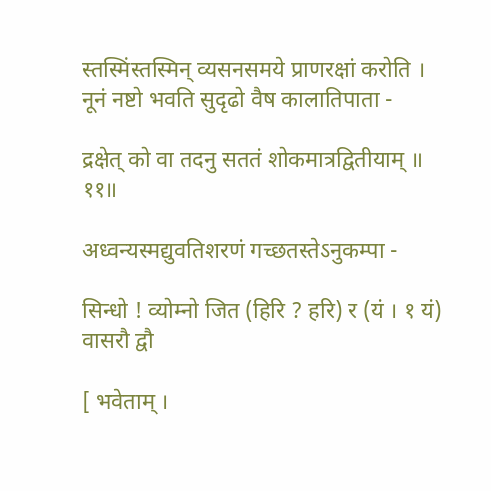स्तस्मिंस्तस्मिन् व्यसनसमये प्राणरक्षां करोति ।
नूनं नष्टो भवति सुदृढो वैष कालातिपाता -

द्रक्षेत् को वा तदनु सततं शोकमात्रद्वितीयाम् ॥ ११॥

अध्वन्यस्मद्युवतिशरणं गच्छतस्तेऽनुकम्पा -

सिन्धो ! व्योम्नो जित (हिरि ? हरि) र (यं । १ यं) वासरौ द्वौ

[ भवेताम् ।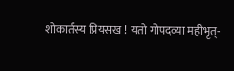शोकार्तस्य प्रियसख ! यतो गोपदव्या महीभृत्-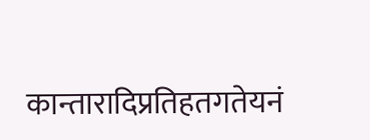कान्तारादिप्रतिहतगतेयनं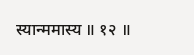स्यान्ममास्य ॥ १२ ॥